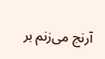آرنج می‌زنم بر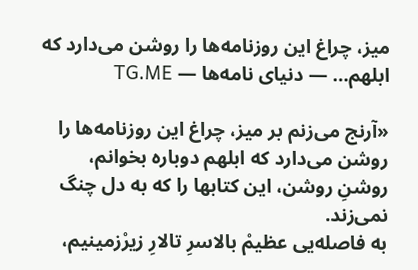میز، چراغ این روزنامه‌ها را روشن می‌دارد که ابلهم… — دنیای نامه‌ها — TG.ME

«آرنج می‌زنم بر میز، چراغ این روزنامه‌ها را روشن می‌دارد که ابلهم دوباره بخوانم، روشنِ روشن، این کتابها را که به دل چنگ نمی‌زند.
به فاصله‌یی عظیمْ بالاسرِ تالارِ زیرْزمینیم،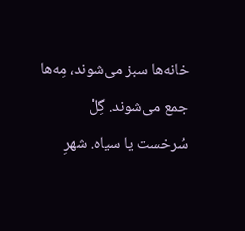خانه‌ها سبز می‌شوند، مِه‌ها جمع می‌شوند. گِلْ سُرخست یا سیاه. شهرِ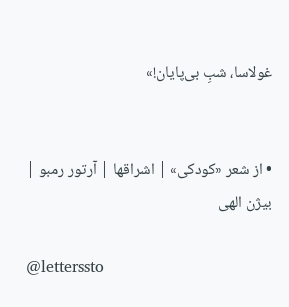غولاسا، شبِ بی‌پایان!»


• از شعر «کودکی» | اشراقها | آرتور رمبو | بیژن الهی

@letterssto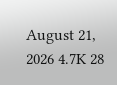August 21, 2026 4.7K 28